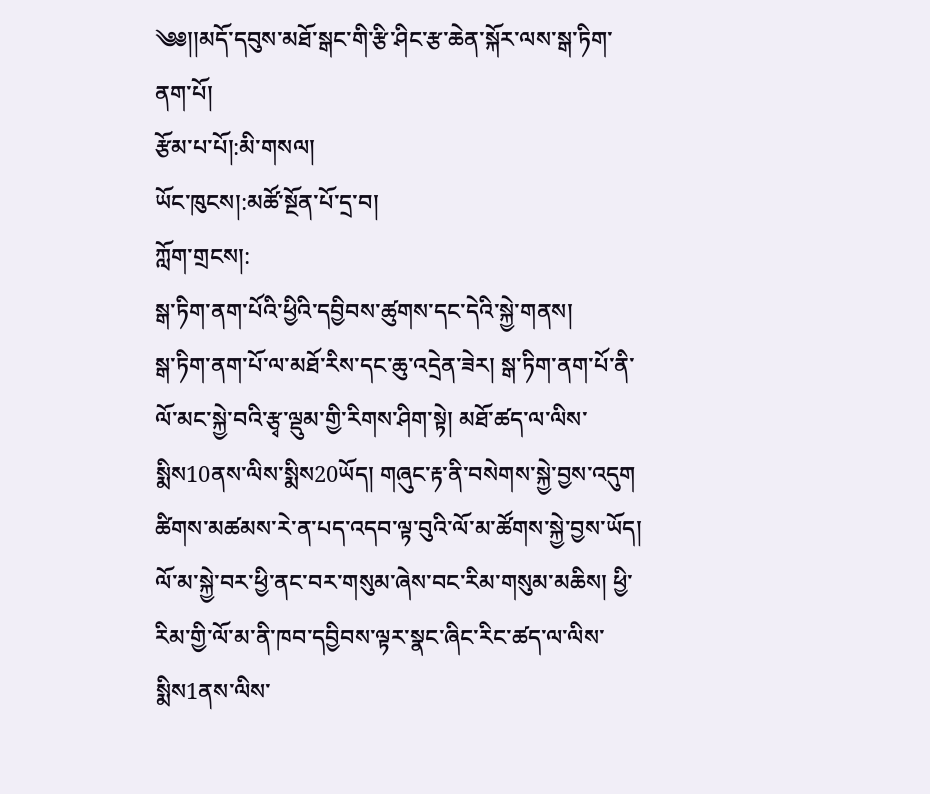༄༅།།མདོ་དབུས་མཐོ་སྒང་གི་རྩི་ཤིང་རྩ་ཆེན་སྐོར་ལས་སྒ་ཏིག་ནག་པོ།
རྩོམ་པ་པོ།:མི་གསལ།
ཡོང་ཁུངས།:མཚོ་སྔོན་པོ་དྲ་བ།
ཀློག་གྲངས།:
སྒ་ཏིག་ནག་པོའི་ཕྱིའི་དབྱིབས་ཚུགས་དང་དེའི་སྐྱེ་གནས།
སྒ་ཏིག་ནག་པོ་ལ་མཐོ་རིས་དང་ཆུ་འདྲེན་ཟེར། སྒ་ཏིག་ནག་པོ་ནི་ལོ་མང་སྐྱེ་བའི་རྩྭ་ལྡུམ་གྱི་རིགས་ཤིག་སྟེ། མཐོ་ཚད་ལ་ལིས་སྨིས10ནས་ལིས་སྨིས20ཡོད། གཞུང་རྟ་ནི་བསེགས་སྐྱེ་བྱས་འདུག ཚིགས་མཚམས་རེ་ན་པད་འདབ་ལྟ་བུའི་ལོ་མ་ཚོགས་སྐྱེ་བྱས་ཡོད། ལོ་མ་སྐྱེ་བར་ཕྱི་ནང་བར་གསུམ་ཞེས་བང་རིམ་གསུམ་མཆིས། ཕྱི་རིམ་གྱི་ལོ་མ་ནི་ཁབ་དབྱིབས་ལྟར་སྣང་ཞིང་རིང་ཚད་ལ་ལིས་སྨིས1ནས་ལིས་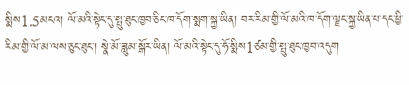སྨིས1.5མངའ། ལོ་མའི་སྟེང་དུ་སྤུ་ཐུང་ཁྱབ་ཅིང་ཁ་དོག་སྨག་སྐྱ་ཡིན། བར་རིམ་གྱི་ལོ་མའི་ཁ་དོག་ལྗང་སྐྱ་ཡིན་པ་དང་ཕྱི་རིམ་གྱི་ལོ་མ་ལས་ཅུང་ཐུང་། སྣེ་མོ་ཟླུམ་སྒོར་ཡིན། ལོ་མའི་སྟེང་དུ་ཧོ་སྨིས1ཙམ་གྱི་སྤུ་ཐུང་ཁྱབ་འདུག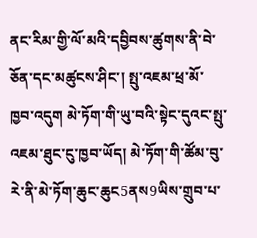ནང་རིམ་གྱི་ལོ་མའི་དབྱིབས་ཚུགས་ནི་བེ་ཅོན་དང་མཚུངས་ཤིང་། སྤུ་འཇམ་ཕྲ་མོ་ཁྱབ་འདུག མེ་ཏོག་གི་ཡུ་བའི་སྟེང་དུའང་སྤུ་འཇམ་ཐུང་ངུ་ཁྱབ་ཡོད། མེ་ཏོག་གི་ཚོམ་བུ་རེ་ནི་མེ་ཏོག་ཆུང་ཆུང5ནས9ཡིས་གྲུབ་པ་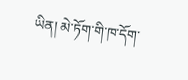ཡིན། མེ་ཏོག་གི་ཁ་དོག་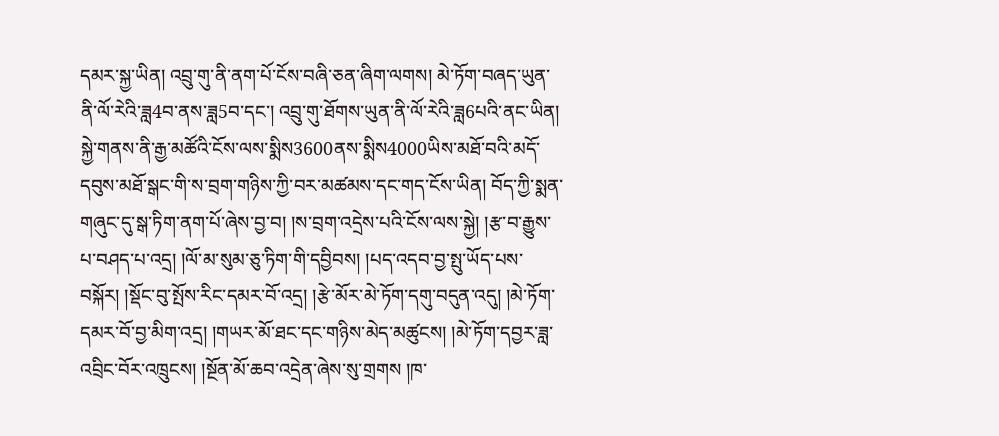དམར་སྐྱ་ཡིན། འབྲུ་གུ་ནི་ནག་པོ་ངོས་བཞི་ཅན་ཞིག་ལགས། མེ་ཏོག་བཞད་ཡུན་ནི་ལོ་རེའི་ཟླ4བ་ནས་ཟླ5བ་དང་། འབྲུ་གུ་ཐོགས་ཡུན་ནི་ལོ་རེའི་ཟླ6པའི་ནང་ཡིན། སྐྱེ་གནས་ནི་རྒྱ་མཚོའི་ངོས་ལས་སྨིས3600ནས་སྨིས4000ཡིས་མཐོ་བའི་མདོ་དབུས་མཐོ་སྒང་གི་ས་བྲག་གཉིས་ཀྱི་བར་མཚམས་དང་གད་ངོས་ཡིན། བོད་ཀྱི་སྨན་གཞུང་དུ་སྒ་ཏིག་ནག་པོ་ཞེས་བྱ་བ། །ས་བྲག་འདྲེས་པའི་ངོས་ལས་སྐྱེ། །རྩ་བ་རྒྱུས་པ་བཤད་པ་འདྲ། །ལོ་མ་སུམ་ཅུ་ཏིག་གི་དབྱིབས། །པད་འདབ་བྱ་སྤུ་ཡོད་པས་བསྐོར། །སྡོང་བུ་སྤོས་རིང་དམར་བོ་འདྲ། །རྩེ་མོར་མེ་ཏོག་དགུ་བདུན་འདུ། །མེ་ཏོག་དམར་བོ་བྱ་མིག་འདྲ། །གཡར་མོ་ཐང་དང་གཉིས་མེད་མཚུངས། །མེ་ཏོག་དབྱར་ཟླ་འབྲིང་བོར་འཁྲུངས། །སྔོན་མོ་ཆབ་འདྲེན་ཞེས་སུ་གྲགས །ཁ་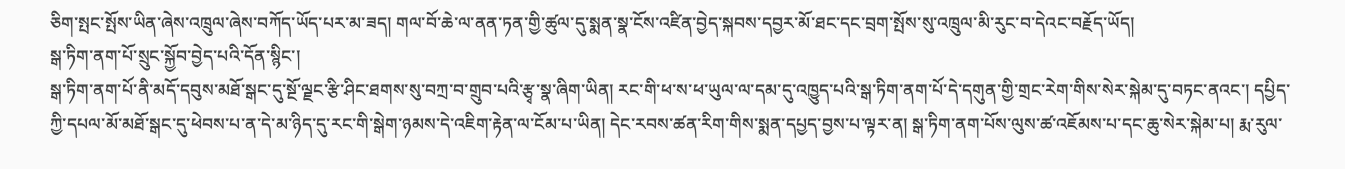ཅིག་སྤང་སྤོས་ཡིན་ཞེས་འཁྲུལ་ཞེས་བཀོད་ཡོད་པར་མ་ཟད། གལ་བོ་ཆེ་ལ་ནན་ཏན་གྱི་ཚུལ་དུ་སྨན་སྣ་ངོས་འཛིན་བྱེད་སྐབས་དབྱར་མོ་ཐང་དང་བྲག་སྤོས་སུ་འཁྲུལ་མི་རུང་བ་དེའང་བརྗོད་ཡོད།
སྒ་ཏིག་ནག་པོ་སྲུང་སྐྱོབ་བྱེད་པའི་དོན་སྙིང་།
སྒ་ཏིག་ནག་པོ་ནི་མདོ་དབུས་མཐོ་སྒང་དུ་སྔོ་ལྗང་རྩི་ཤིང་ཐགས་སུ་བཀྲ་བ་གྲུབ་པའི་རྩྭ་སྣ་ཞིག་ཡིན། རང་གི་ཕ་ས་ཕ་ཡུལ་ལ་དམ་དུ་འཁྱུད་པའི་སྒ་ཏིག་ནག་པོ་དེ་དགུན་གྱི་གྲང་རེག་གིས་སེར་སྐེམ་དུ་བཏང་ནའང་། དཔྱིད་ཀྱི་དཔལ་མོ་མཐོ་སྒང་དུ་ཕེབས་པ་ན་དེ་མ་ཉིད་དུ་རང་གི་སྒེག་ཉམས་དེ་འཇིག་རྟེན་ལ་ངོམ་པ་ཡིན། དེང་རབས་ཚན་རིག་གིས་སྨན་དཔྱད་བྱས་པ་ལྟར་ན། སྒ་ཏིག་ནག་པོས་ལུས་ཚ་འཇོམས་པ་དང་ཆུ་སེར་སྐེམ་པ། རྨ་རུལ་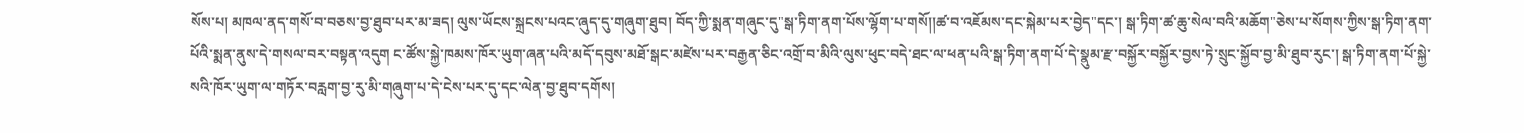སོས་པ། མཁལ་ནད་གསོ་བ་བཅས་བྱ་ཐུབ་པར་མ་ཟད། ལུས་ཡོངས་སྐྲངས་པའང་ཞུད་དུ་གཞུག་ཐུབ། བོད་ཀྱི་སྨན་གཞུང་དུ"སྒ་ཏིག་ནག་པོས་ལྷོག་པ་གསོ།།ཚ་བ་འཇོམས་དང་སྐེམ་པར་བྱེད"དང་། སྒ་ཏིག་ཚ་ཆུ་སེལ་བའི་མཆོག"ཅེས་པ་སོགས་ཀྱིས་སྒ་ཏིག་ནག་པོའི་སྨན་ནུས་དེ་གསལ་བར་བསྟན་འདུག ང་ཚོས་སྐྱེ་ཁམས་ཁོར་ཡུག་ཞན་པའི་མདོ་དབུས་མཐོ་སྒང་མཛེས་པར་བརྒྱན་ཅིང་འགྲོ་བ་མིའི་ལུས་ཕུང་བདེ་ཐང་ལ་ཕན་པའི་སྒ་ཏིག་ནག་པོ་དེ་སྣུམ་རྫ་བསྐྱོར་བསྐྱོར་བྱས་ཏེ་སྲུང་སྐྱོབ་བྱ་མི་ཐུབ་རུང་། སྒ་ཏིག་ནག་པོ་སྐྱེ་སའི་ཁོར་ཡུག་ལ་གཏོར་བརླག་བྱ་རུ་མི་གཞུག་པ་དེ་ངེས་པར་དུ་དང་ལེན་བྱ་ཐུབ་དགོས།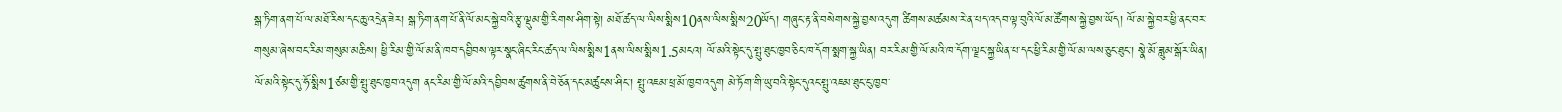སྒ་ཏིག་ནག་པོ་ལ་མཐོ་རིས་དང་ཆུ་འདྲེན་ཟེར། སྒ་ཏིག་ནག་པོ་ནི་ལོ་མང་སྐྱེ་བའི་རྩྭ་ལྡུམ་གྱི་རིགས་ཤིག་སྟེ། མཐོ་ཚད་ལ་ལིས་སྨིས10ནས་ལིས་སྨིས20ཡོད། གཞུང་རྟ་ནི་བསེགས་སྐྱེ་བྱས་འདུག ཚིགས་མཚམས་རེ་ན་པད་འདབ་ལྟ་བུའི་ལོ་མ་ཚོགས་སྐྱེ་བྱས་ཡོད། ལོ་མ་སྐྱེ་བར་ཕྱི་ནང་བར་གསུམ་ཞེས་བང་རིམ་གསུམ་མཆིས། ཕྱི་རིམ་གྱི་ལོ་མ་ནི་ཁབ་དབྱིབས་ལྟར་སྣང་ཞིང་རིང་ཚད་ལ་ལིས་སྨིས1ནས་ལིས་སྨིས1.5མངའ། ལོ་མའི་སྟེང་དུ་སྤུ་ཐུང་ཁྱབ་ཅིང་ཁ་དོག་སྨག་སྐྱ་ཡིན། བར་རིམ་གྱི་ལོ་མའི་ཁ་དོག་ལྗང་སྐྱ་ཡིན་པ་དང་ཕྱི་རིམ་གྱི་ལོ་མ་ལས་ཅུང་ཐུང་། སྣེ་མོ་ཟླུམ་སྒོར་ཡིན། ལོ་མའི་སྟེང་དུ་ཧོ་སྨིས1ཙམ་གྱི་སྤུ་ཐུང་ཁྱབ་འདུག ནང་རིམ་གྱི་ལོ་མའི་དབྱིབས་ཚུགས་ནི་བེ་ཅོན་དང་མཚུངས་ཤིང་། སྤུ་འཇམ་ཕྲ་མོ་ཁྱབ་འདུག མེ་ཏོག་གི་ཡུ་བའི་སྟེང་དུའང་སྤུ་འཇམ་ཐུང་ངུ་ཁྱབ་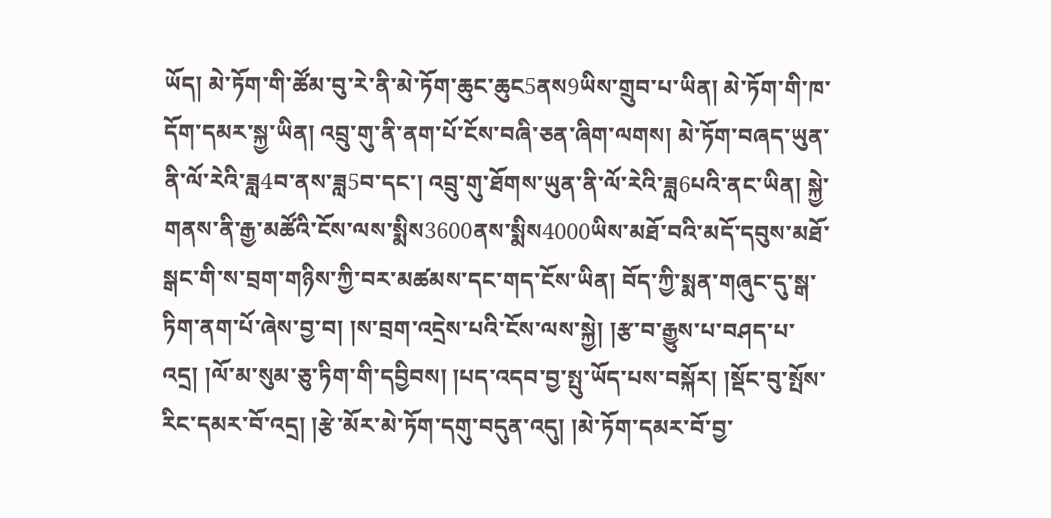ཡོད། མེ་ཏོག་གི་ཚོམ་བུ་རེ་ནི་མེ་ཏོག་ཆུང་ཆུང5ནས9ཡིས་གྲུབ་པ་ཡིན། མེ་ཏོག་གི་ཁ་དོག་དམར་སྐྱ་ཡིན། འབྲུ་གུ་ནི་ནག་པོ་ངོས་བཞི་ཅན་ཞིག་ལགས། མེ་ཏོག་བཞད་ཡུན་ནི་ལོ་རེའི་ཟླ4བ་ནས་ཟླ5བ་དང་། འབྲུ་གུ་ཐོགས་ཡུན་ནི་ལོ་རེའི་ཟླ6པའི་ནང་ཡིན། སྐྱེ་གནས་ནི་རྒྱ་མཚོའི་ངོས་ལས་སྨིས3600ནས་སྨིས4000ཡིས་མཐོ་བའི་མདོ་དབུས་མཐོ་སྒང་གི་ས་བྲག་གཉིས་ཀྱི་བར་མཚམས་དང་གད་ངོས་ཡིན། བོད་ཀྱི་སྨན་གཞུང་དུ་སྒ་ཏིག་ནག་པོ་ཞེས་བྱ་བ། །ས་བྲག་འདྲེས་པའི་ངོས་ལས་སྐྱེ། །རྩ་བ་རྒྱུས་པ་བཤད་པ་འདྲ། །ལོ་མ་སུམ་ཅུ་ཏིག་གི་དབྱིབས། །པད་འདབ་བྱ་སྤུ་ཡོད་པས་བསྐོར། །སྡོང་བུ་སྤོས་རིང་དམར་བོ་འདྲ། །རྩེ་མོར་མེ་ཏོག་དགུ་བདུན་འདུ། །མེ་ཏོག་དམར་བོ་བྱ་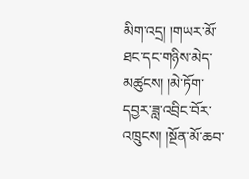མིག་འདྲ། །གཡར་མོ་ཐང་དང་གཉིས་མེད་མཚུངས། །མེ་ཏོག་དབྱར་ཟླ་འབྲིང་བོར་འཁྲུངས། །སྔོན་མོ་ཆབ་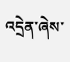འདྲེན་ཞེས་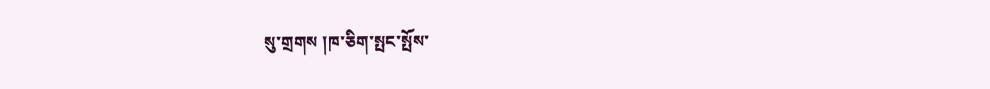སུ་གྲགས །ཁ་ཅིག་སྤང་སྤོས་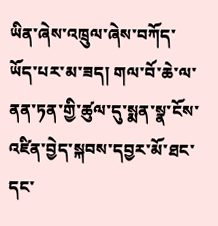ཡིན་ཞེས་འཁྲུལ་ཞེས་བཀོད་ཡོད་པར་མ་ཟད། གལ་བོ་ཆེ་ལ་ནན་ཏན་གྱི་ཚུལ་དུ་སྨན་སྣ་ངོས་འཛིན་བྱེད་སྐབས་དབྱར་མོ་ཐང་དང་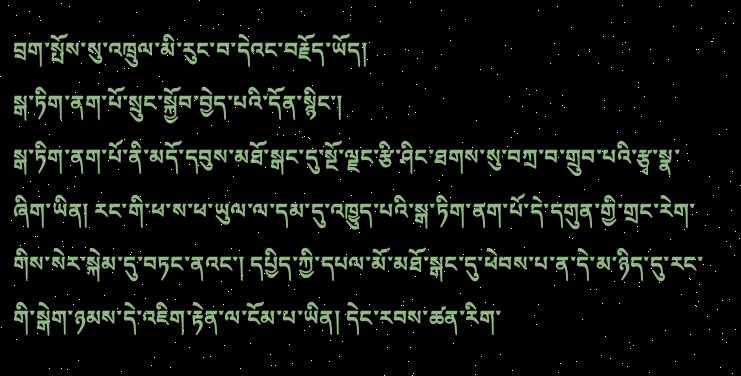བྲག་སྤོས་སུ་འཁྲུལ་མི་རུང་བ་དེའང་བརྗོད་ཡོད།
སྒ་ཏིག་ནག་པོ་སྲུང་སྐྱོབ་བྱེད་པའི་དོན་སྙིང་།
སྒ་ཏིག་ནག་པོ་ནི་མདོ་དབུས་མཐོ་སྒང་དུ་སྔོ་ལྗང་རྩི་ཤིང་ཐགས་སུ་བཀྲ་བ་གྲུབ་པའི་རྩྭ་སྣ་ཞིག་ཡིན། རང་གི་ཕ་ས་ཕ་ཡུལ་ལ་དམ་དུ་འཁྱུད་པའི་སྒ་ཏིག་ནག་པོ་དེ་དགུན་གྱི་གྲང་རེག་གིས་སེར་སྐེམ་དུ་བཏང་ནའང་། དཔྱིད་ཀྱི་དཔལ་མོ་མཐོ་སྒང་དུ་ཕེབས་པ་ན་དེ་མ་ཉིད་དུ་རང་གི་སྒེག་ཉམས་དེ་འཇིག་རྟེན་ལ་ངོམ་པ་ཡིན། དེང་རབས་ཚན་རིག་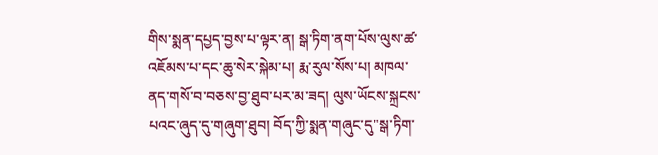གིས་སྨན་དཔྱད་བྱས་པ་ལྟར་ན། སྒ་ཏིག་ནག་པོས་ལུས་ཚ་འཇོམས་པ་དང་ཆུ་སེར་སྐེམ་པ། རྨ་རུལ་སོས་པ། མཁལ་ནད་གསོ་བ་བཅས་བྱ་ཐུབ་པར་མ་ཟད། ལུས་ཡོངས་སྐྲངས་པའང་ཞུད་དུ་གཞུག་ཐུབ། བོད་ཀྱི་སྨན་གཞུང་དུ"སྒ་ཏིག་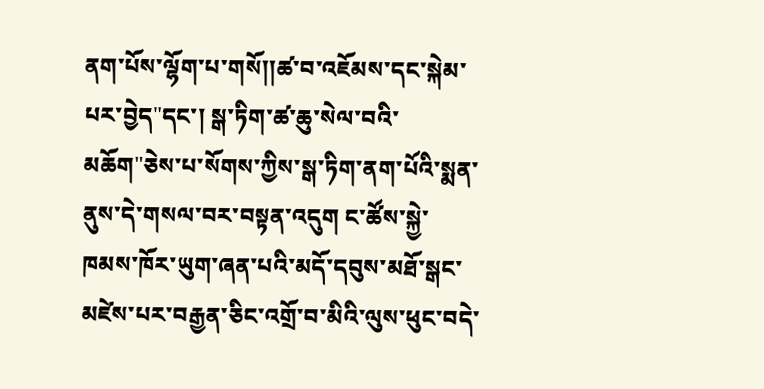ནག་པོས་ལྷོག་པ་གསོ།།ཚ་བ་འཇོམས་དང་སྐེམ་པར་བྱེད"དང་། སྒ་ཏིག་ཚ་ཆུ་སེལ་བའི་མཆོག"ཅེས་པ་སོགས་ཀྱིས་སྒ་ཏིག་ནག་པོའི་སྨན་ནུས་དེ་གསལ་བར་བསྟན་འདུག ང་ཚོས་སྐྱེ་ཁམས་ཁོར་ཡུག་ཞན་པའི་མདོ་དབུས་མཐོ་སྒང་མཛེས་པར་བརྒྱན་ཅིང་འགྲོ་བ་མིའི་ལུས་ཕུང་བདེ་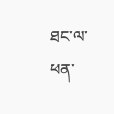ཐང་ལ་ཕན་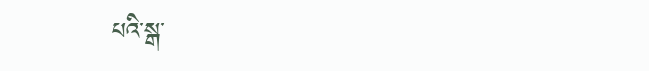པའི་སྒ་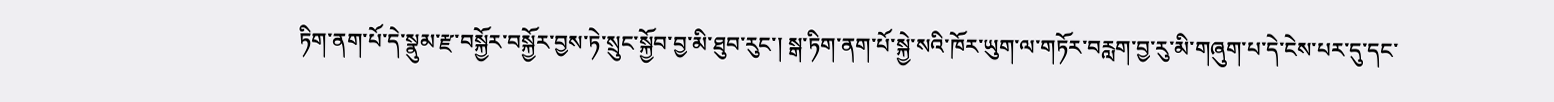ཏིག་ནག་པོ་དེ་སྣུམ་རྫ་བསྐྱོར་བསྐྱོར་བྱས་ཏེ་སྲུང་སྐྱོབ་བྱ་མི་ཐུབ་རུང་། སྒ་ཏིག་ནག་པོ་སྐྱེ་སའི་ཁོར་ཡུག་ལ་གཏོར་བརླག་བྱ་རུ་མི་གཞུག་པ་དེ་ངེས་པར་དུ་དང་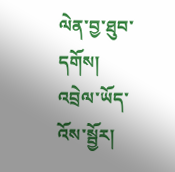ལེན་བྱ་ཐུབ་དགོས།
འབྲེལ་ཡོད་འོས་སྦྱོར།